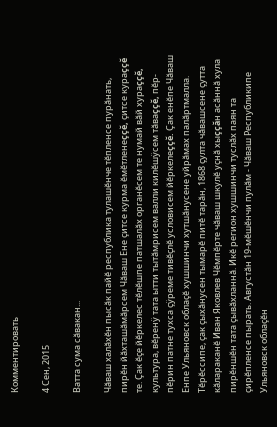Комментировать

4 Сен, 2015

Ватта сума сăвакан...

Чăваш халăхĕн пысăк пайĕ республика тулашĕнче тĕпленсе пурăнать, пирĕн йăхташăмăрсем Чăваш Ене çитсе курма ĕмĕтленеççĕ, çитсе кураççĕ те. Çак ĕçе йĕркелес тĕлĕшпе патшалăх органĕсем те нумай вăй хураççĕ, культура, вĕренÿ тата ытти тытăмрисем валли килĕшÿсем тăваççĕ, пĕр-пĕрин патне тухса çÿреме тивĕçлĕ условисем йĕркелеççĕ. Çак енĕпе Чăваш Енпе Ульяновск облаçĕ хушшинчи хутшăнусене уйрăмах палăртмалла. Тĕрĕссипе, çак çыхăнусен тымарĕ питĕ тарăн, 1868 çулта чăвашсене çутта кăлараканĕ Иван Яковлев Чĕмпĕрте чăваш шкулĕ уçнă хыççăн асăннă хула пирĕншĕн тата çывăхланнă. Икĕ регион хушшинчи туслăх паян та çирĕпленсе пырать. Августăн 19-мĕшĕнчи пулăм - Чăваш Республикипе Ульяновск облаçĕн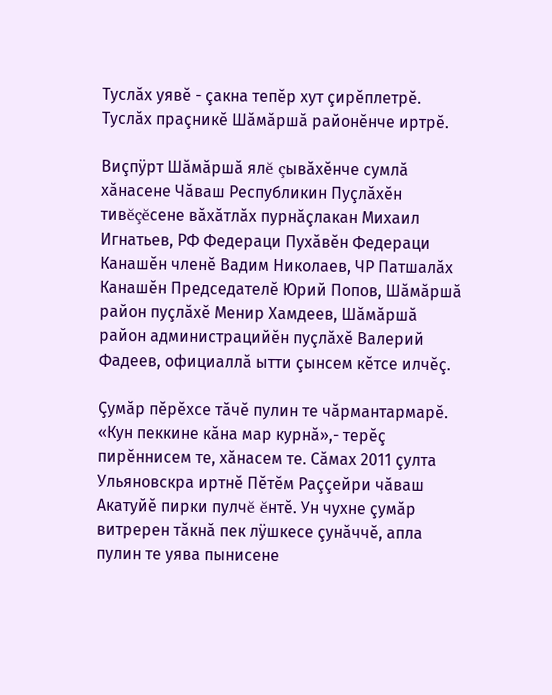Туслăх уявĕ - çакна тепĕр хут çирĕплетрĕ. Туслăх праçникĕ Шăмăршă районĕнче иртрĕ.

Виçпÿрт Шăмăршă ялĕ çывăхĕнче сумлă хăнасене Чăваш Республикин Пуçлăхĕн тивĕçĕсене вăхăтлăх пурнăçлакан Михаил Игнатьев, РФ Федераци Пухăвĕн Федераци Канашĕн членĕ Вадим Николаев, ЧР Патшалăх Канашĕн Председателĕ Юрий Попов, Шăмăршă район пуçлăхĕ Менир Хамдеев, Шăмăршă район администрацийĕн пуçлăхĕ Валерий Фадеев, официаллă ытти çынсем кĕтсе илчĕç.

Çумăр пĕрĕхсе тăчĕ пулин те чăрмантармарĕ. «Кун пеккине кăна мар курнă»,- терĕç пирĕннисем те, хăнасем те. Сăмах 2011 çулта Ульяновскра иртнĕ Пĕтĕм Раççейри чăваш Акатуйĕ пирки пулчĕ ĕнтĕ. Ун чухне çумăр витререн тăкнă пек лÿшкесе çунăччĕ, апла пулин те уява пынисене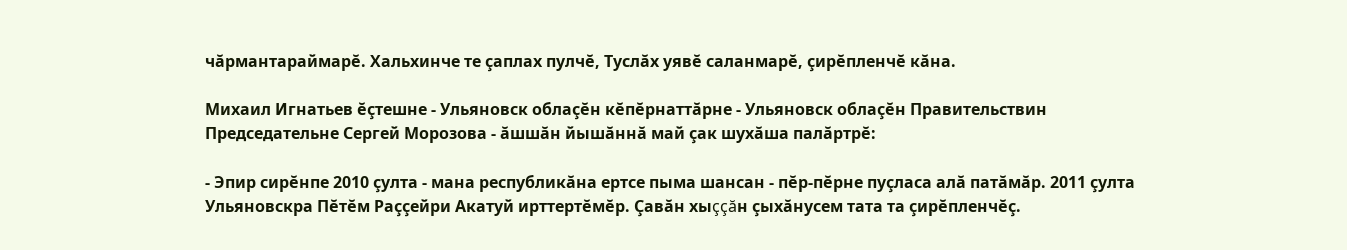чăрмантараймарĕ. Хальхинче те çаплах пулчĕ, Туслăх уявĕ саланмарĕ, çирĕпленчĕ кăна.

Михаил Игнатьев ĕçтешне - Ульяновск облаçĕн кĕпĕрнаттăрне - Ульяновск облаçĕн Правительствин Председательне Сергей Морозова - ăшшăн йышăннă май çак шухăша палăртрĕ:

- Эпир сирĕнпе 2010 çулта - мана республикăна ертсе пыма шансан - пĕр-пĕрне пуçласа алă патăмăр. 2011 çулта Ульяновскра Пĕтĕм Раççейри Акатуй ирттертĕмĕр. Çавăн хыççăн çыхăнусем тата та çирĕпленчĕç.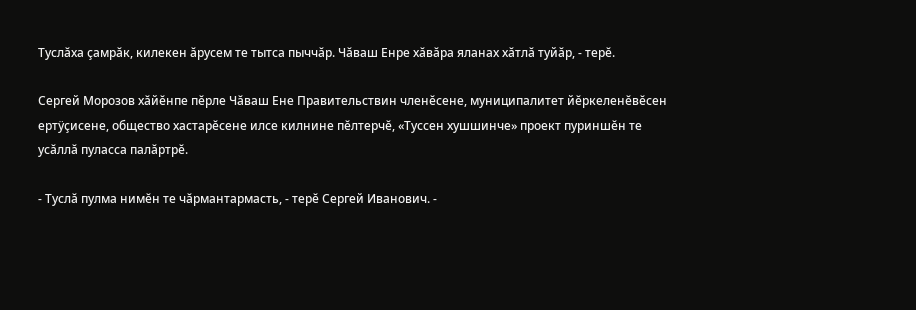Туслăха çамрăк, килекен ăрусем те тытса пыччăр. Чăваш Енре хăвăра яланах хăтлă туйăр, - терĕ.

Сергей Морозов хăйĕнпе пĕрле Чăваш Ене Правительствин членĕсене, муниципалитет йĕркеленĕвĕсен ертÿçисене, общество хастарĕсене илсе килнине пĕлтерчĕ, «Туссен хушшинче» проект пуриншĕн те усăллă пуласса палăртрĕ.

- Туслă пулма нимĕн те чăрмантармасть, - терĕ Сергей Иванович. -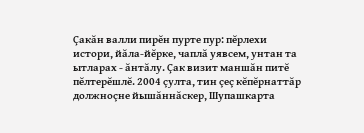Çакăн валли пирĕн пурте пур: пĕрлехи истори, йăла-йĕрке, чаплă уявсем, унтан та ытларах - ăнтăлу. Çак визит маншăн питĕ пĕлтерĕшлĕ. 2004 çулта, тин çеç кĕпĕрнаттăр должноçне йышăннăскер, Шупашкарта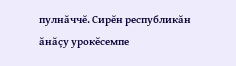пулнăччĕ. Сирĕн республикăн ăнăçу урокĕсемпе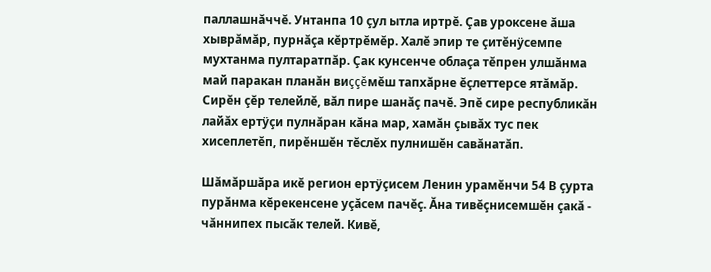паллашнăччĕ. Унтанпа 10 çул ытла иртрĕ. Çав уроксене ăша хыврăмăр, пурнăçа кĕртрĕмĕр. Халĕ эпир те çитĕнÿсемпе мухтанма пултаратпăр. Çак кунсенче облаçа тĕпрен улшăнма май паракан планăн виççĕмĕш тапхăрне ĕçлеттерсе ятăмăр. Сирĕн çĕр телейлĕ, вăл пире шанăç пачĕ. Эпĕ сире республикăн лайăх ертÿçи пулнăран кăна мар, хамăн çывăх тус пек хисеплетĕп, пирĕншĕн тĕслĕх пулнишĕн савăнатăп.

Шăмăршăра икĕ регион ертÿçисем Ленин урамĕнчи 54 В çурта пурăнма кĕрекенсене уçăсем пачĕç. Ăна тивĕçнисемшĕн çакă - чăннипех пысăк телей. Кивĕ,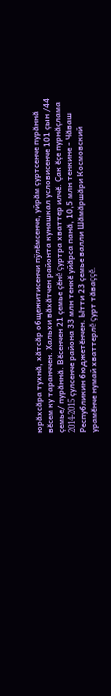юрăхсăра тухнă, хăтсăр общежитисенчи пÿлĕмсенче, уйрăм çуртсенче пурăннă вĕсем ку таранччен. Хальхи вăхăтчен районта кунашкал условисенче 101 çын /44 çемье/ пурăннă. Вĕсенчен 21 çемье çĕнĕ çуртра хваттер илчĕ. Çак ĕçе пурнăçлама 2014-2015 çулсенче района 33 млн тенкĕ уйăрса панă, 10,5 млн тенкине - Чăваш Республикин бюджетĕнчен. Ытти 23 çемье валли Шăмăршăри Космовский урамĕнче нумай хваттерлĕ çурт тăваççĕ.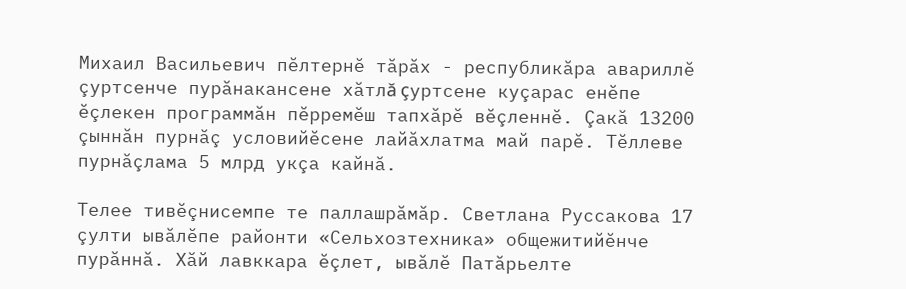Михаил Васильевич пĕлтернĕ тăрăх - республикăра авариллĕ çуртсенче пурăнакансене хăтлă çуртсене куçарас енĕпе ĕçлекен программăн пĕрремĕш тапхăрĕ вĕçленнĕ. Çакă 13200 çыннăн пурнăç условийĕсене лайăхлатма май парĕ. Тĕллеве пурнăçлама 5 млрд укçа кайнă.

Телее тивĕçнисемпе те паллашрăмăр. Светлана Руссакова 17 çулти ывăлĕпе районти «Сельхозтехника» общежитийĕнче пурăннă. Хăй лавккара ĕçлет, ывăлĕ Патăрьелте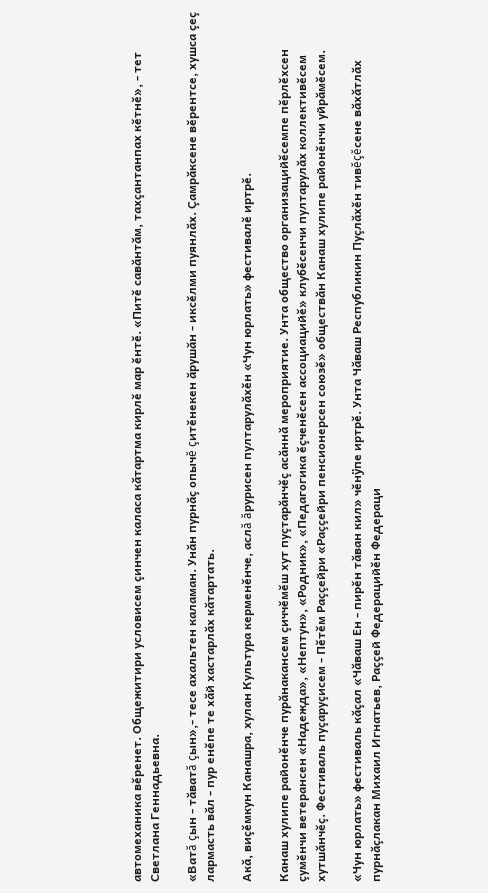автомеханика вĕренет. Общежитири условисем çинчен каласа кăтартма кирлĕ мар ĕнтĕ. «Питĕ савăнтăм, тахçантанпах кĕтнĕ», - тет Светлана Геннадьевна.

«Ватă çын - тăватă çын»,- тесе ахальтен каламан. Унăн пурнăç опычĕ çитĕнекен ăрушăн - иксĕлми пуянлăх. Çамрăксене вĕрентсе, хушса çеç лармасть вăл - пур енĕпе те хăй хастарлăх кăтартать.

Акă, виçĕмкун Канашра, хулан Культура керменĕнче, аслă ăрурисен пултарулăхĕн «Чун юрлать» фестивалĕ иртрĕ.

Канаш хулипе районĕнче пурăнакансем çиччĕмĕш хут пуçтарăнчĕç асăннă мероприятие. Унта общество организацийĕсемпе пĕрлĕхсен çумĕнчи ветерансен «Надежда», «Нептун», «Родник», «Педагогика ĕçченĕсен ассоциацийĕ» клубĕсенчи пултарулăх коллективĕсем хутшăнчĕç. Фестиваль пуçаруçисем - Пĕтĕм Раççейри «Раççейри пенсионерсен союзĕ» обществăн Канаш хулипе районĕнчи уйрăмĕсем.

«Чун юрлать» фестиваль кăçал «Чăваш Ен - пирĕн тăван кил» чĕнÿпе иртрĕ. Унта Чăваш Республикин Пуçлăхĕн тивĕçĕсене вăхăтлăх пурнăçлакан Михаил Игнатьев, Раççей Федерацийĕн Федераци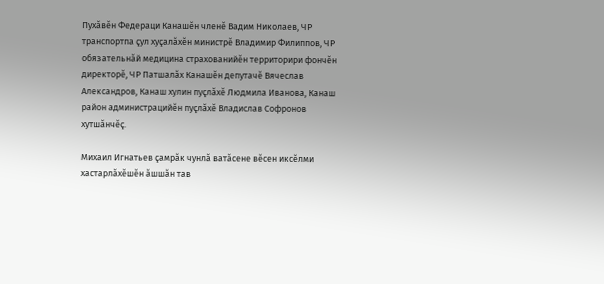Пухăвĕн Федераци Канашĕн членĕ Вадим Николаев, ЧР транспортпа çул хуçалăхĕн министрĕ Владимир Филиппов, ЧР обязательнăй медицина страхованийĕн территорири фончĕн директорĕ, ЧР Патшалăх Канашĕн депутачĕ Вячеслав Александров, Канаш хулин пуçлăхĕ Людмила Иванова, Канаш район администрацийĕн пуçлăхĕ Владислав Софронов хутшăнчĕç.

Михаил Игнатьев çамрăк чунлă ватăсене вĕсен иксĕлми хастарлăхĕшĕн ăшшăн тав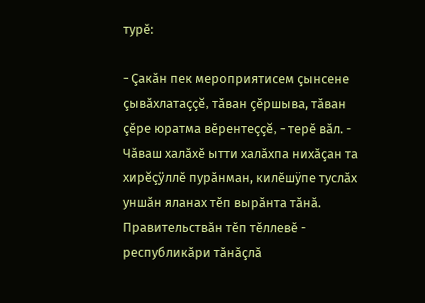турĕ:

- Çакăн пек мероприятисем çынсене çывăхлатаççĕ, тăван çĕршыва, тăван çĕре юратма вĕрентеççĕ, - терĕ вăл. - Чăваш халăхĕ ытти халăхпа нихăçан та хирĕçÿллĕ пурăнман, килĕшÿпе туслăх уншăн яланах тĕп вырăнта тăнă. Правительствăн тĕп тĕллевĕ - республикăри тăнăçлă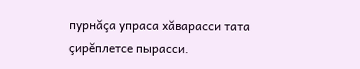пурнăçа упраса хăварасси тата çирĕплетсе пырасси.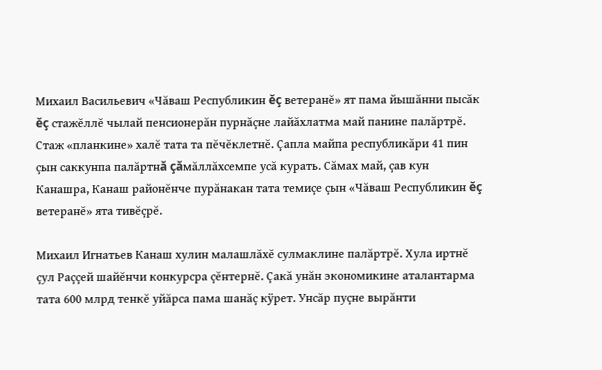Михаил Васильевич «Чăваш Республикин ĕç ветеранĕ» ят пама йышăнни пысăк ĕç стажĕллĕ чылай пенсионерăн пурнăçне лайăхлатма май панине палăртрĕ. Стаж «планкине» халĕ тата та пĕчĕклетнĕ. Çапла майпа республикăри 41 пин çын саккунпа палăртнă çăмăллăхсемпе усă курать. Сăмах май, çав кун Канашра, Канаш районĕнче пурăнакан тата темиçе çын «Чăваш Республикин ĕç ветеранĕ» ята тивĕçрĕ.

Михаил Игнатьев Канаш хулин малашлăхĕ сулмаклине палăртрĕ. Хула иртнĕ çул Раççей шайĕнчи конкурсра çĕнтернĕ. Çакă унăн экономикине аталантарма тата 600 млрд тенкĕ уйăрса пама шанăç кÿрет. Унсăр пуçне вырăнти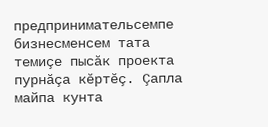предпринимательсемпе бизнесменсем тата темиçе пысăк проекта пурнăçа кĕртĕç. Çапла майпа кунта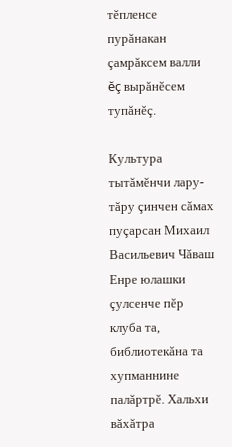тĕпленсе пурăнакан çамрăксем валли ĕç вырăнĕсем тупăнĕç.

Культура тытăмĕнчи лару-тăру çинчен сăмах пуçарсан Михаил Васильевич Чăваш Енре юлашки çулсенче пĕр клуба та, библиотекăна та хупманнине палăртрĕ. Хальхи вăхăтра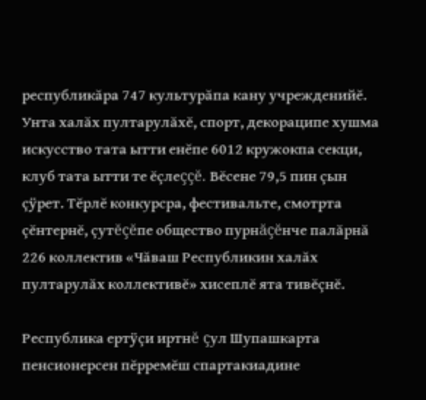республикăра 747 культурăпа кану учрежденийĕ. Унта халăх пултарулăхĕ, спорт, декораципе хушма искусство тата ытти енĕпе 6012 кружокпа секци, клуб тата ытти те ĕçлеççĕ. Вĕсене 79,5 пин çын çÿрет. Тĕрлĕ конкурсра, фестивальте, смотрта çĕнтернĕ, çутĕçĕпе общество пурнăçĕнче палăрнă 226 коллектив «Чăваш Республикин халăх пултарулăх коллективĕ» хисеплĕ ята тивĕçнĕ.

Республика ертÿçи иртнĕ çул Шупашкарта пенсионерсен пĕрремĕш спартакиадине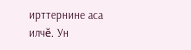ирттернине аса илчĕ. Ун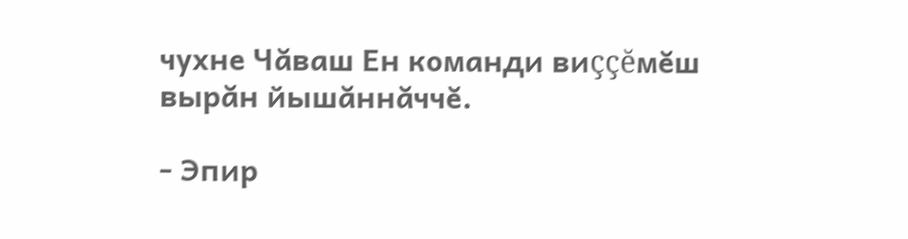чухне Чăваш Ен команди виççĕмĕш вырăн йышăннăччĕ.

- Эпир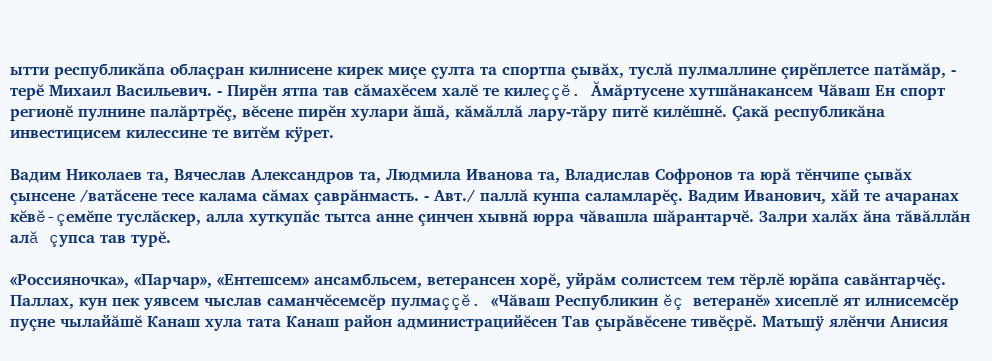ытти республикăпа облаçран килнисене кирек миçе çулта та спортпа çывăх, туслă пулмаллине çирĕплетсе патăмăр, - терĕ Михаил Васильевич. - Пирĕн ятпа тав сăмахĕсем халĕ те килеççĕ. Ăмăртусене хутшăнакансем Чăваш Ен спорт регионĕ пулнине палăртрĕç, вĕсене пирĕн хулари ăшă, кăмăллă лару-тăру питĕ килĕшнĕ. Çакă республикăна инвестицисем килессине те витĕм кÿрет.

Вадим Николаев та, Вячеслав Александров та, Людмила Иванова та, Владислав Софронов та юрă тĕнчипе çывăх çынсене /ватăсене тесе калама сăмах çаврăнмасть. - Авт./ паллă кунпа саламларĕç. Вадим Иванович, хăй те ачаранах кĕвĕ-çемĕпе туслăскер, алла хуткупăс тытса анне çинчен хывнă юрра чăвашла шăрантарчĕ. Залри халăх ăна тăвăллăн алă çупса тав турĕ.

«Россияночка», «Парчар», «Ентешсем» ансамбльсем, ветерансен хорĕ, уйрăм солистсем тем тĕрлĕ юрăпа савăнтарчĕç. Паллах, кун пек уявсем чыслав саманчĕсемсĕр пулмаççĕ. «Чăваш Республикин ĕç ветеранĕ» хисеплĕ ят илнисемсĕр пуçне чылайăшĕ Канаш хула тата Канаш район администрацийĕсен Тав çырăвĕсене тивĕçрĕ. Матьшÿ ялĕнчи Анисия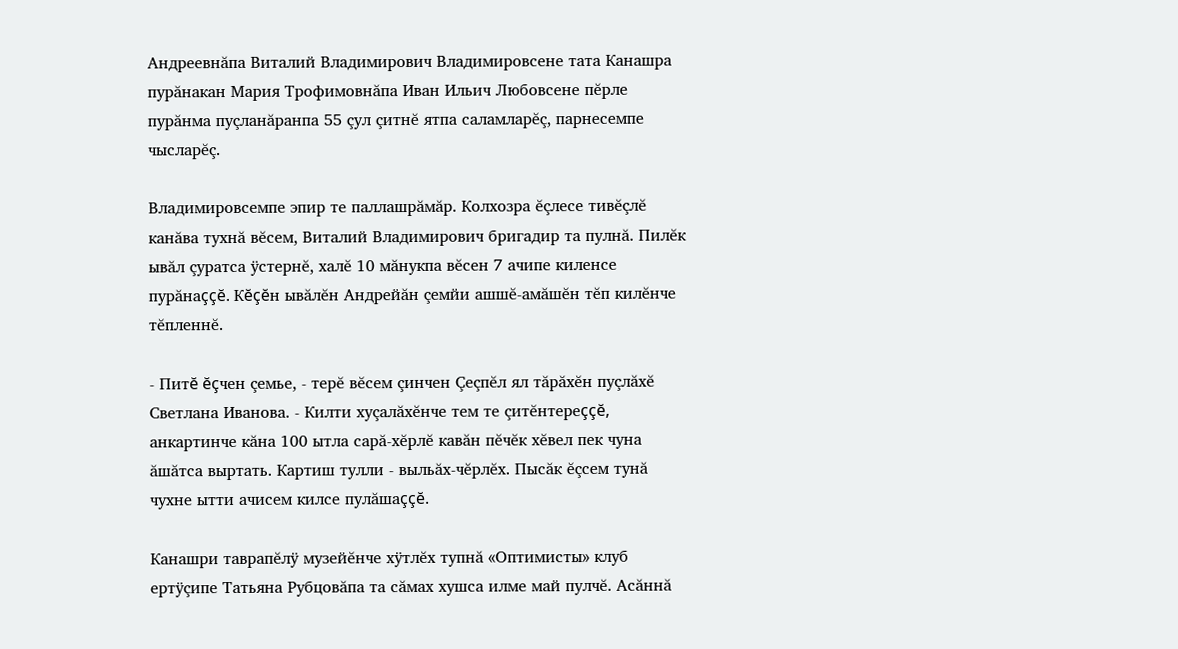Андреевнăпа Виталий Владимирович Владимировсене тата Канашра пурăнакан Мария Трофимовнăпа Иван Ильич Любовсене пĕрле пурăнма пуçланăранпа 55 çул çитнĕ ятпа саламларĕç, парнесемпе чысларĕç.

Владимировсемпе эпир те паллашрăмăр. Колхозра ĕçлесе тивĕçлĕ канăва тухнă вĕсем, Виталий Владимирович бригадир та пулнă. Пилĕк ывăл çуратса ÿстернĕ, халĕ 10 мăнукпа вĕсен 7 ачипе киленсе пурăнаççĕ. Кĕçĕн ывăлĕн Андрейăн çемйи ашшĕ-амăшĕн тĕп килĕнче тĕпленнĕ.

- Питĕ ĕçчен çемье, - терĕ вĕсем çинчен Çеçпĕл ял тăрăхĕн пуçлăхĕ Светлана Иванова. - Килти хуçалăхĕнче тем те çитĕнтереççĕ, анкартинче кăна 100 ытла сарă-хĕрлĕ кавăн пĕчĕк хĕвел пек чуна ăшăтса выртать. Картиш тулли - выльăх-чĕрлĕх. Пысăк ĕçсем тунă чухне ытти ачисем килсе пулăшаççĕ.

Канашри таврапĕлÿ музейĕнче хÿтлĕх тупнă «Оптимисты» клуб ертÿçипе Татьяна Рубцовăпа та сăмах хушса илме май пулчĕ. Асăннă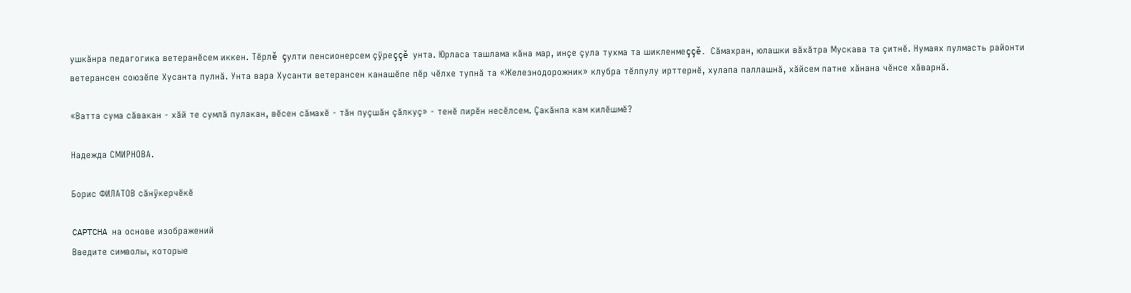ушкăнра педагогика ветеранĕсем иккен. Тĕрлĕ çулти пенсионерсем çÿреççĕ унта. Юрласа ташлама кăна мар, инçе çула тухма та шикленмеççĕ. Сăмахран, юлашки вăхăтра Мускава та çитнĕ. Нумаях пулмасть районти ветерансен союзĕпе Хусанта пулнă. Унта вара Хусанти ветерансен канашĕпе пĕр чĕлхе тупнă та «Железнодорожник» клубра тĕлпулу ирттернĕ, хулапа паллашнă, хăйсем патне хăнана чĕнсе хăварнă.

«Ватта сума сăвакан - хăй те сумлă пулакан, вĕсен сăмахĕ - тăн пуçшăн çăлкуç» - тенĕ пирĕн несĕлсем. Çакăнпа кам килĕшмĕ?

Надежда СМИРНОВА.

Борис ФИЛАТОВ сăнÿкерчĕкĕ

CAPTCHA на основе изображений
Введите символы, которые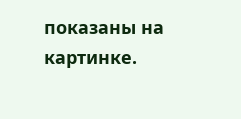показаны на картинке.